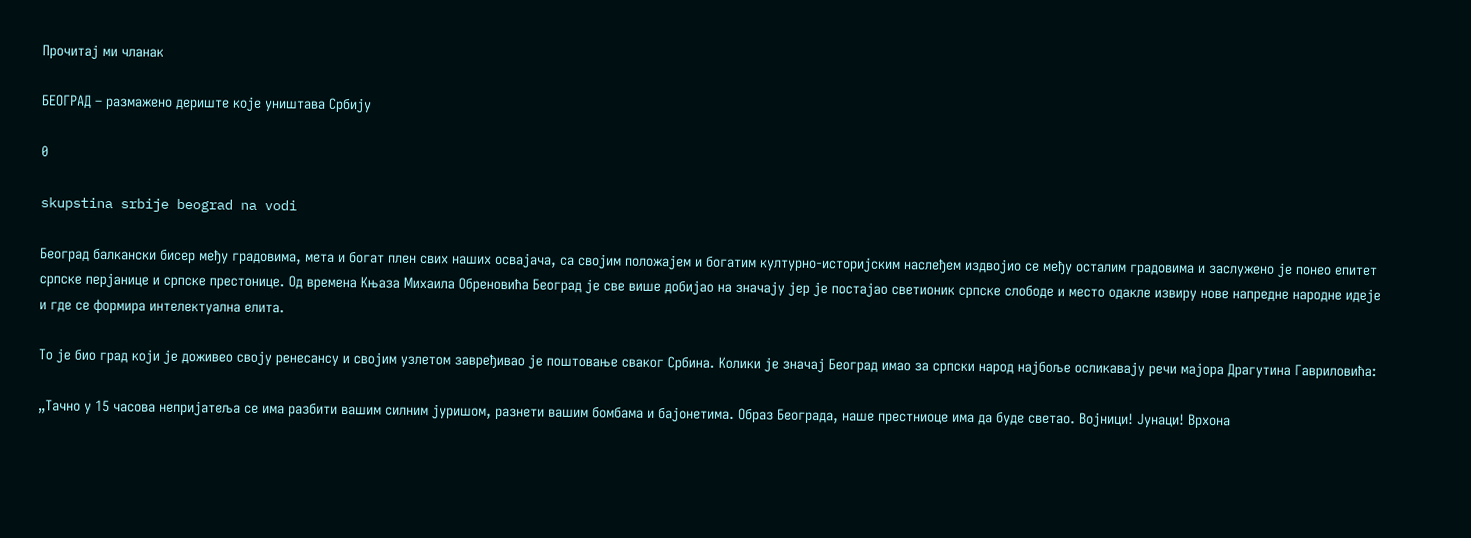Прочитај ми чланак

БЕОГРАД – размaжено дериште које уништава Србију

0

skupstina srbije beograd na vodi

Београд балкански бисер међу градовима, мета и богат плен свих наших освајача, са својим положајем и богатим културно-историјским наслеђем издвојио се међу осталим градовима и заслужено је понео епитет српске перјанице и српске престонице. Од времена Књаза Михаила Обреновића Београд је све више добијао на значају јер је постајао светионик српске слободе и место одакле извиру нове напредне народне идеје и где се формира интелектуална елита.

То је био град који је доживео своју ренесансу и својим узлетом завређивао је поштовање сваког Србина. Колики је значај Београд имао за српски народ најбоље осликавају речи мајора Драгутина Гавриловића:

„Тачно у 15 часова непријатеља се има разбити вашим силним јуришом, разнети вашим бомбама и бајонетима. Образ Београда, наше престниоце има да буде светао. Војници! Јунаци! Врхона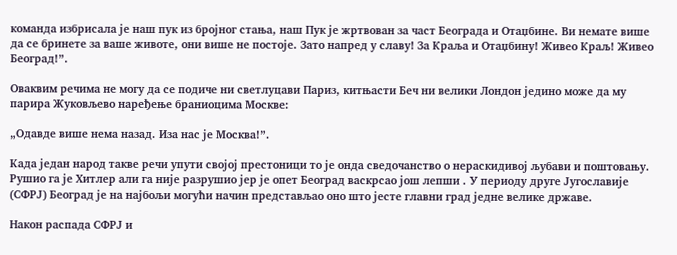команда избрисала је наш пук из бројног стања, наш Пук је жртвован за част Београда и Отаџбине. Ви немате више да се бринете за ваше животе, они више не постоје. Зато напред у славу! За Краља и Отаџбину! Живео Краљ! Живео Београд!”.

Oваквим речима не могу да се подиче ни светлуцави Париз, китњасти Беч ни велики Лондон једино може да му парира Жуковљево наређење браниоцима Москве:

„Одавде више нема назад. Иза нас је Москва!”.

Kaда један народ такве речи упути својој престоници то је онда сведочанство о нераскидивој љубави и поштовању. Рушио га је Хитлер али га није разрушио јер је опет Београд васкрсао још лепши . У периоду друге Југославије (СФРЈ) Београд је на најбољи могући начин представљао оно што јесте главни град једне велике државе.

Након распада СФРЈ и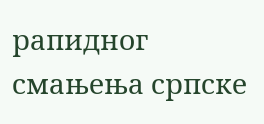рапидног смањења српске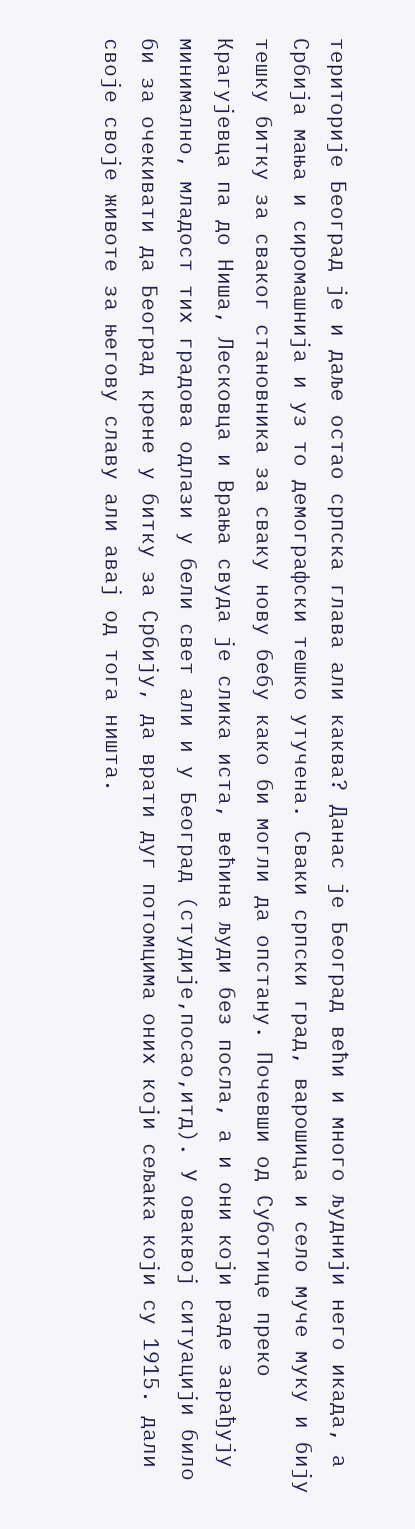територије Београд је и даље остао српска глава али каква? Данас је Београд већи и много људнији него икада, а Србија мања и сиромашнија и уз то демографски тешко утучена. Сваки српски град, варошица и село муче муку и бију тешку битку за сваког становника за сваку нову бебу како би могли да опстану. Почевши од Суботице преко Крагујевца па до Ниша, Лесковца и Врања свуда је слика иста, већина људи без посла, а и они који раде зарађују минимално, младост тих градова одлази у бели свет али и у Београд (студије,посао,итд). У оваквој ситуацији било би за очекивати да Београд крене у битку за Србију, да врати дуг потомцима оних који сељака који су 1915. дали своје своје животе за његову славу али авај од тога ништа.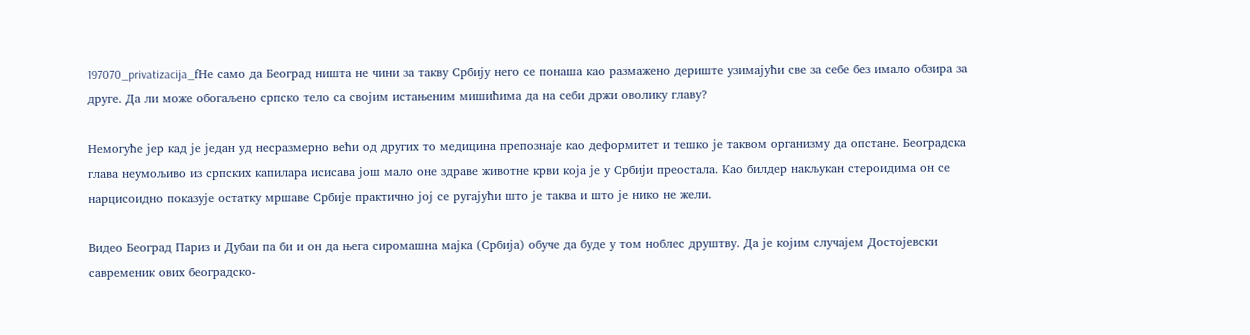197070_privatizacija_fНе само да Београд ништа не чини за такву Србију него се понаша као размажено дериште узимајући све за себе без имало обзира за друге. Да ли може обогаљено српско тело са својим истањеним мишићима да на себи држи оволику главу?

Немогуће јер кад је један уд несразмерно већи од других то медицина препознаје као деформитет и тешко је таквом организму да опстане. Београдска глава неумољиво из српских капилара исисава још мало оне здраве животне крви која је у Србији преостала. Као билдер накљукан стероидима он се нарцисоидно показује остатку мршаве Србије практично јој се ругајући што је таква и што је нико не жели.

Видео Београд Париз и Дубаи па би и он да њега сиромашна мајка (Србија) обуче да буде у том ноблес друштву. Да је којим случајем Достојевски савременик ових београдско-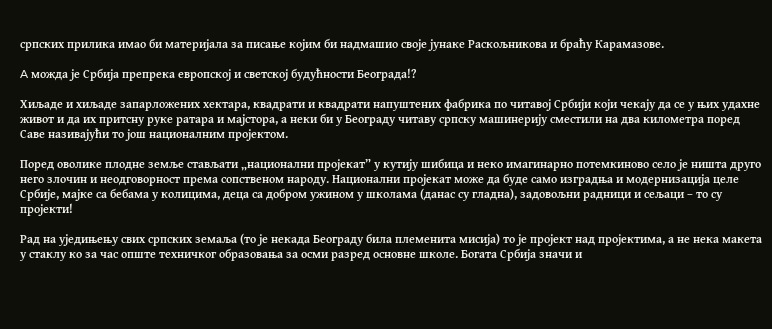српских прилика имао би материјала за писање којим би надмашио своје јунаке Раскољникова и браћу Карамазове.

A можда је Србија препрека европској и светској будућности Београда!?

Хиљаде и хиљаде запарложених хектара, квадрати и квадрати напуштених фабрика по читавој Србији који чекају да се у њих удахне живот и да их притсну руке ратара и мајстора, а неки би у Београду читаву српску машинерију сместили на два километра поред Саве називајући то још националним пројектом.

Поред оволике плодне земље стављати „национални пројекат” у кутију шибица и неко имагинарно потемкиново село је ништа друго него злочин и неодговорност према сопственом народу. Национални пројекат може да буде само изградња и модернизација целе Србије, мајке са бебама у колицима, деца са добром ужином у школама (данас су гладна), задовољни радници и сељаци – то су пројекти!

Рад на уједињењу свих српских земаља (то је некада Београду била племенита мисија) то је пројект над пројектима, а не нека макета у стаклу ко за час опште техничког образовања за осми разред основне школе. Богата Србија значи и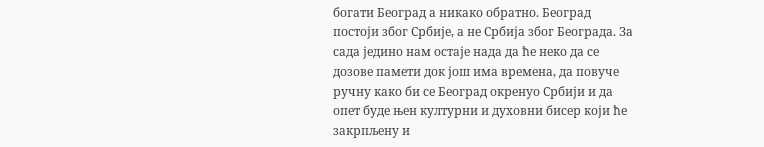богати Београд а никако обратно. Београд постоји због Србије, а не Србија због Београда. За сада једино нам остаје нада да ће неко да се дозове памети док још има времена, да повуче ручну како би се Београд окренуо Србији и да опет буде њен културни и духовни бисер који ће закрпљену и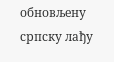обновљену српску лађу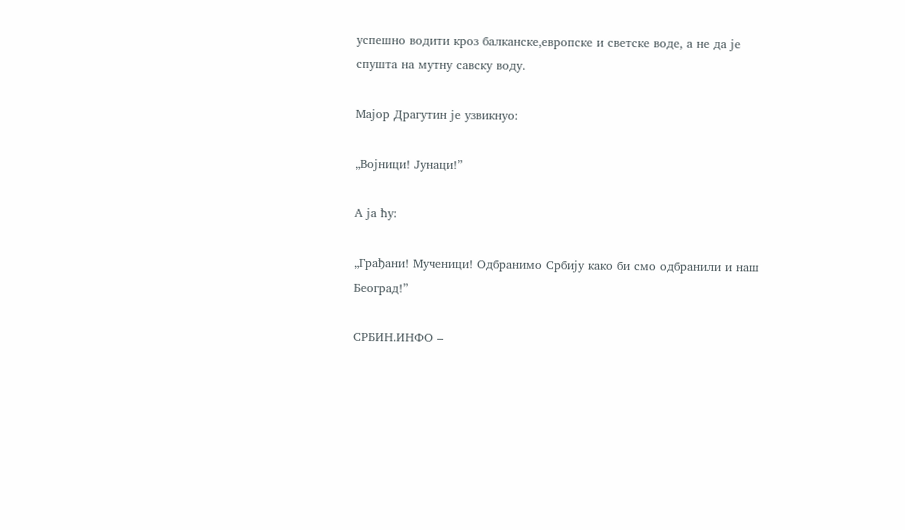успешно водити кроз балканске,европске и светске воде, а не да је спушта на мутну савску воду.

Мајор Драгутин је узвикнуо:

„Војници! Јунаци!”

А ја ћу:

„Грађани! Мученици! Одбранимо Србију како би смо одбранили и наш Београд!”

СРБИН.ИНФО –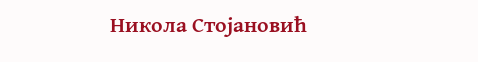Никола Стојановић